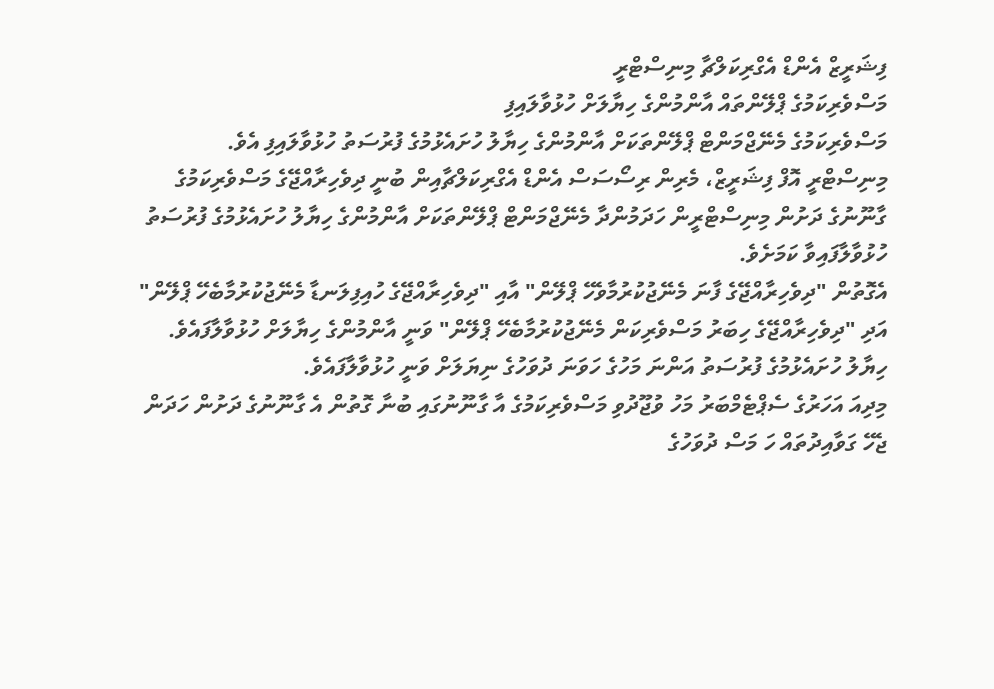ފިޝަރީޒް އެންޑް އެގްރިކަލްޗާ މިނިސްޓްރީ
މަސްވެރިކަމުގެ ޕްލޭންތައް އާންމުންގެ ހިޔާލަށް ހުޅުވާލައިފި
މަސްވެރިކަމުގެ މެނޭޖްމަންޓް ޕްލޭންތަކަށް އާންމުންގެ ހިޔާލު ހުށައެޅުމުގެ ފުރުސަތު ހުޅުވާލައިފި އެވެ.
މިނިސްޓްރީ އޮފް ފިޝަރީޒް، މެރިން ރިސޯސަސް އެންޑް އެގްރިކަލްޗާއިން ބުނީ ދިވެހިރާއްޖޭގެ މަސްވެރިކަމުގެ ގާނޫނުގެ ދަށުން މިނިސްޓްރީން ހަދަމުންދާ މެނޭޖްމަންޓް ޕްލޭންތަކަށް އާންމުންގެ ހިޔާލު ހުށައެޅުމުގެ ފުރުސަތު ހުޅުވާލާފައިވާ ކަމަށެވެ.
އެގޮތުން "ދިވެހިރާއްޖޭގެ ފާނަ މެނޭޖުކުރުމާވެހޭ ޕްލޭން" އާއި "ދިވެހިރާއްޖޭގެ ހުއިފިލަނޑާ މެނޭޖުކުރުމާބެހޭ ޕްލޭން" އަދި "ދިވެހިރާއްޖޭގެ ހިބަރު މަސްވެރިކަން މެނޭޖުކުރުމާބެހޭ ޕްލޭން" ވަނީ އާންމުންގެ ހިޔާލަށް ހުޅުވާލާފައެވެ.
ހިޔާލު ހުށައެޅުމުގެ ފުރުސަތު އަންނަ މަހުގެ ހަވަނަ ދުވަހުގެ ނިޔަލަށް ވަނީ ހުޅުވާލާފައެވެ.
މިދިއަ އަހަރުގެ ސެޕްޓެމްބަރު މަހު ވުޖޫދުވި މަސްވެރިކަމުގެ އާ ގާނޫނުގައި ބުނާ ގޮތުން އެ ގާނޫނުގެ ދަށުން ހަދަން ޖެހޭ ގަވާއިދުތައް ހަ މަސް ދުވަހުގެ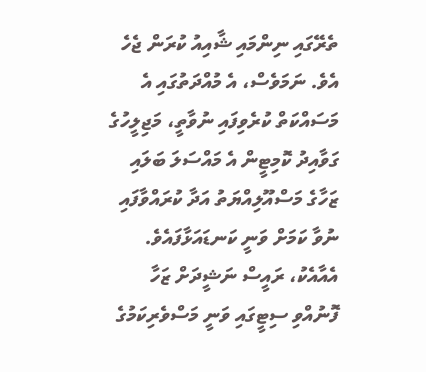ތެރޭގައި ނިންމައި ޝާއިއު ކުރަން ޖެހެ އެވެ. ނަމަވެސް، އެ މުއްދަތުގައި އެ މަސައްކަތް ކުރެވިފައި ނުވާތީ، މަޖިލީހުގެ ގަވާއިދު ކޮމިޓީން އެ މައްސަލަ ބަލައި ޒަހާގެ މަސްއޫލިއްޔަތު އަދާ ކުރައްވާފައި ނުވާ ކަމަށް ވަނީ ކަނޑައަޅާފައެވެ.
އެއާއެކު، ރައީސް ނަޝީދަށް ޒަހާ ފޮނުއްވި ސިޓީގައި ވަނީ މަސްވެރިކަމުގެ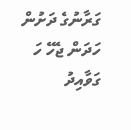ގަރާނުގެ ދަށުން ހަދަން ޖެހޭ ހަ ގަވާއިދު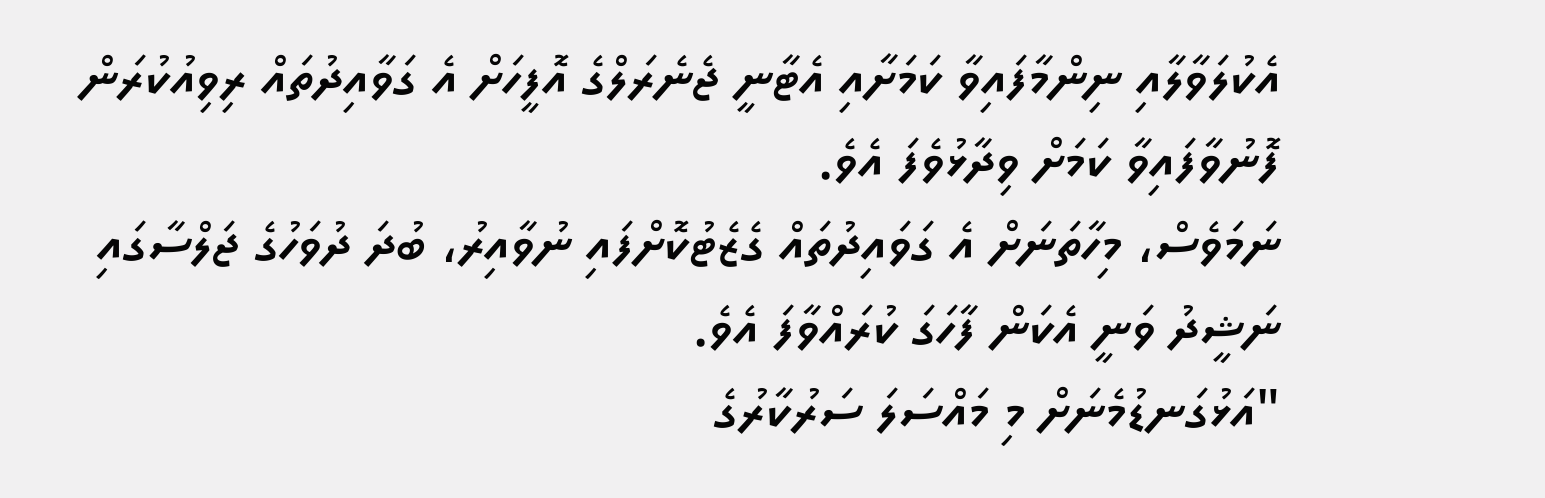އެކުލަވާލާއި ނިންމާފައިވާ ކަމަށާއި އެޓާނީ ޖެނެރަލްގެ އޮފީހަށް އެ ގަވާއިދުތައް ރިވިއުކުރަން ފޮނުވާފައިވާ ކަމަށް ވިދާޅުވެފަ އެވެ.
ނަމަވެސް، މިހާތަނަށް އެ ގަވައިދުތައް ގެޒެޓުކޮށްފައި ނުވާއިރު، ބުދަ ދުވަހުގެ ޖަލްސާގައި ނަޝީދު ވަނީ އެކަން ފާހަގަ ކުރައްވާފަ އެވެ.
"އަޅުގަނޑުމެނަށް މި މައްސަލަ ސަރުކާރުގެ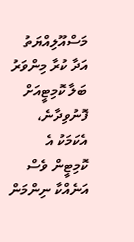މަސްއޫލިއްޔަތު އަދާ ކުރާ މިންވަރު ބަލާ ކޮމިޓީއަށް ފޮނުވިދާނެ، އެކަމަކު އެ ކޮމިޓީން ވެސް އަނެއްކާ ނިންމަން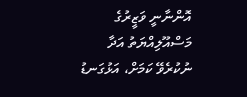އޮންނާނީ ވަޒީރުގެ މަސްއޫލިއްޔަތު އަދާ ނުކުރެވޭ ކަމަށް، އަޅުގަނޑު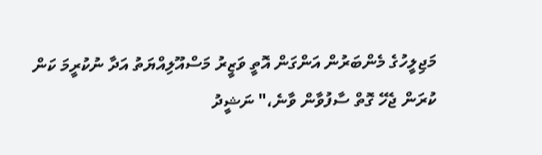މަޖިލީހުގެ މެންބަރުން އަންގަން އޮތީ ވަޒީރު މަސްއޫލިއްޔަތު އަދާ ނުކުރީމަ ކަން ކުރަން ޖެހޭ ގޮތް ސާފުވާން ވާނެ،" ނަޝީދު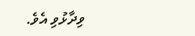ވިދާޅުވި އެވެ.